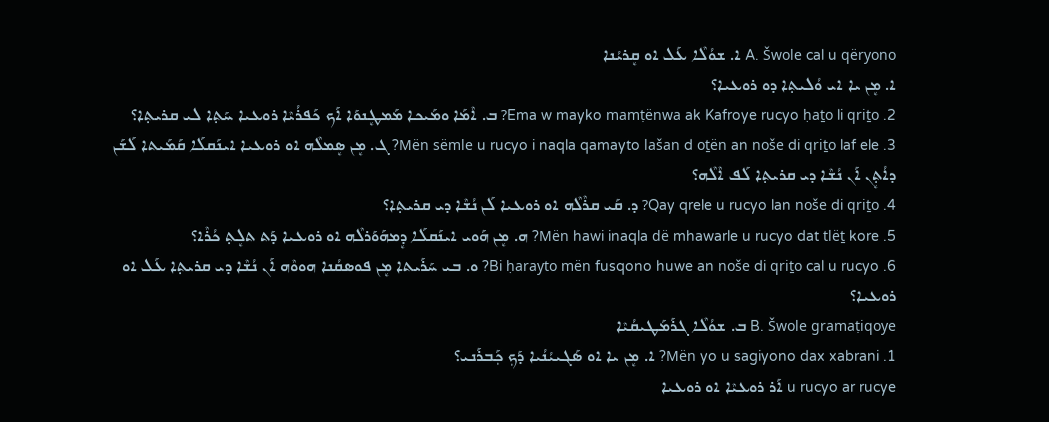A. Šwole cal u qëryono ܐ. ܫܘܳܠܶܐ ܥܰܠ ܐܘ ܩܷܪܝܳܢܐ
ܐ. ܡܷܢ ܝܐ ܐܝ ܘܳܠܝܬ݂ܐ ܕܘ ܪܘܥܝܐ؟
2. Ema w mayko mamṭënwa ak Kafroye rucyo ḥaṯo li qriṯo? ܒ. ܐܶܡܰܐ ܘܡܰܝܟܐ ܡܰܡܛܷܢܘܰܐ ܐܰܟ ܟܰܦܪܳܝܶܐ ܪܘܥܝܐ ܚܰܬ݂ܐ ܠܝ ܩܪܝܬ݂ܐ؟
3. Mën sëmle u rucyo i naqla qamayto lašan d oṯën an noše di qriṯo laf ele? ܓ. ܡܷܢ ܣܷܡܠܶܗ ܐܘ ܪܘܥܝܐ ܐܝܢܰܩܠܰܐ ܩܰܡܰܝܬܐ ܠܰܫܰܢ ܕܐܳܬ݂ܷܢ ܐܰܢ ܢܳܫܶܐ ܕܝ ܩܪܝܬ݂ܐ ܠܰܦ ܐܶܠܶܗ؟
4. Qay qrele u rucyo lan noše di qriṯo? ܕ. ܩܰܝ ܩܪܶܠܶܗ ܐܘ ܪܘܥܝܐ ܠܰܢ ܢܳܫܶܐ ܕܝ ܩܪܝܬ݂ܐ؟
5. Mën hawi inaqla dë mhawarle u rucyo dat tlëṯ kore? ܗ. ܡܷܢ ܗܰܘܝ ܐܝܢܰܩܠܰܐ ܕܷܡܗܰܘܰܪܠܶܗ ܐܘ ܪܘܥܝܐ ܕܰܬ ܬܠܷܬ݂ ܟܳܪܶܐ؟
6. Bi ḥarayto mën fusqono huwe an noše di qriṯo cal u rucyo? ܘ. ܒܝ ܚܰܪܰܝܬܐ ܡܷܢ ܦܘܣܩܳܢܐ ܗܘܘܶܗ ܐܰܢ ܢܳܫܶܐ ܕܝ ܩܪܝܬ݂ܐ ܥܰܠ ܐܘ ܪܘܥܝܐ؟
B. Šwole gramaṭiqoye ܒ. ܫܘܳܠܶܐ ܓܪܰܡܰܛܝܩܳܝܶܐ
1. Mën yo u sagiyono dax xabrani? ܐ. ܡܷܢ ܝܐ ܐܘ ܣܰܓܝܝܳܢܳܝܐ ܕܰܟ݂ ܟ݂ܰܒܪܰܢܝ؟
u rucyo ar rucye ܐܰܪ ܪܘܥܝܶܐ ܐܘ ܪܘܥܝܐ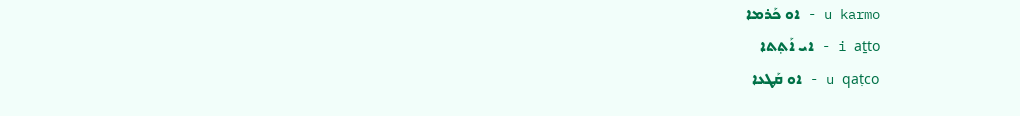u karmo - ܐܘ ܟܰܪܡܐ
i aṯto - ܐܝ ܐܰܬ݂ܬܐ
u qaṭco - ܐܘ ܩܰܛܥܐ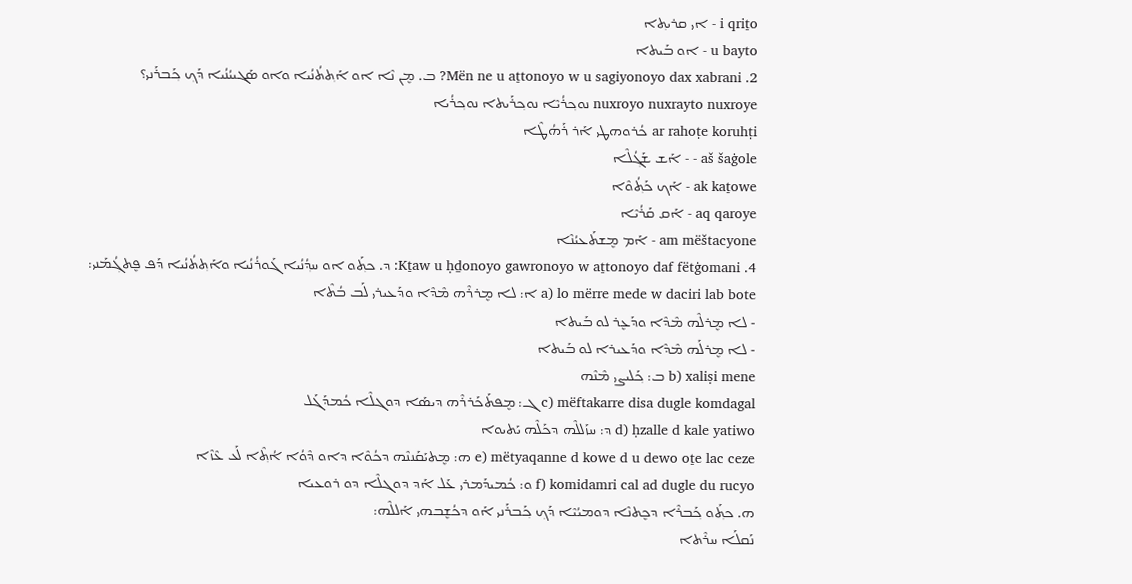i qriṯo - ܐܝ ܩܪܝܬ݂ܐ
u bayto - ܐܘ ܒܰܝܬܐ
2. Mën ne u aṯtonoyo w u sagiyonoyo dax xabrani? ܒ. ܡܷܢ ܢܶܐ ܐܘ ܐܰܬ݂ܬܳܢܳܝܐ ܘܐܘ ܣܰܓܝܝܳܢܳܝܐ ܕܰܟ݂ ܟ݂ܰܒܪܰܢܝ؟
nuxroyo nuxrayto nuxroye ܢܘܟ݂ܪܳܝܶܐ ܢܘܟ݂ܪܰܝܬܐ ܢܘܟ݂ܪܳܝܐ
ar rahoṭe koruhṭi ܟܳܪܘܗܛܝ ܐܰܪ ܪܰܗܳܛܶܐ
aš šaġole - - ܐܰܫ ܫܰܓ݂ܳܠܶܐ
ak kaṯowe - ܐܰܟ ܟܰܬ݂ܳܘܶܐ
aq qaroye - ܐܰܩ ܩܰܪܳܝܶܐ
am mëštacyone - ܐܰܡ ܡܷܫܬܰܥܝܳܢܶܐ
4. Kṯaw u ḥḏonoyo gawronoyo w aṯtonoyo daf fëtġomani: ܕ. ܟܬ݂ܰܘ ܐܘ ܚܕ݂ܳܢܳܝܐ ܓܰܘܪܳܢܳܝܐ ܘܐܰܬ݂ܬܳܢܳܝܐ ܕܰܦ ܦܷܬܓ݂ܳܡܰܢܝ:
a) lo mërre mede w daciri lab bote ܐ: ܠܐ ܡܷܪܪܶܗ ܡܶܕܶܐ ܘܕܰܥܝܪܝ ܠܰܒ ܒܳܬܶܐ
- ܠܐ ܡܷܪܠܶܗ ܡܶܕܶܐ ܘܕܰܥܷܪ ܠܘ ܒܰܝܬܐ
- ܠܐ ܡܷܪܠܰܗ ܡܶܕܶܐ ܘܕܰܥܝܪܐ ܠܘ ܒܰܝܬܐ
b) xaliṣi mene ܒ: ܟ݂ܰܠܝܨܝ ܡܶܢܶܗ
c) mëftakarre disa dugle komdagal ܓ: ܡܷܦܬܰܟܰܪܪܶܗ ܕܝܣܰܐ ܕܘܓܠܶܐ ܟܳܡܕܰܓܰܠ
d) ḥzalle d kale yatiwo ܕ: ܚܙܰܠܠܶܗ ܕܟܰܠܶܗ ܝܰܬܝܘܐ
e) mëtyaqanne d kowe d u dewo oṯe lac ceze ܗ: ܡܷܬܝܰܩܰܢܢܶܗ ܕܟܳܘܶܐ ܕܐܘ ܕܶܘܳܐ ܐܳܬ݂ܶܐ ܠܰܥ ܥܶܙܶܐ
f) komidamri cal ad dugle du rucyo ܘ: ܟܳܡܝܕܰܡܪܝ ܥܰܠ ܐܰܕ ܕܘܓܠܶܐ ܕܘ ܪܘܥܝܐ
ܗ. ܟܬ݂ܰܘ ܟ݂ܰܒܪܶܐ ܕܟܷܬܢܶܐ ܕܘܡܝܳܝܶܐ ܕܰܟ݂ ܟ݂ܰܒܪܰܢܝ ܐܰܘ ܕܟܳܫܷܒܗܝ ܐܰܠܠܶܗ:
ܢܰܩܠܰܐ ܚܪܶܬܐ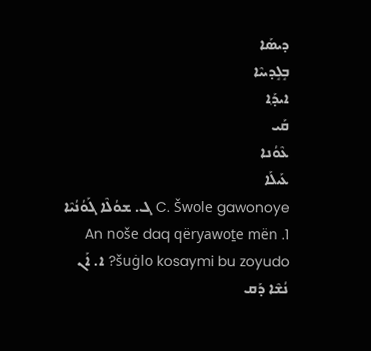ܕܝܣܰܐ
ܒܱܠܱܕܝܝܶܐ
ܐܝܕ݂ܰܐ
ܩܰܝ
ܥܶܘܳܢܐ
ܥܰܝܠܰܐ
C. Šwole gawonoye ܓ. ܫܘܳܠܶܐ ܓܰܘܳܢܳܝܶܐ
1. An noše daq qëryawoṯe mën šuġlo kosaymi bu zoyudo? ܐ. ܐܰܢ ܢܳܫܶܐ ܕܰܩ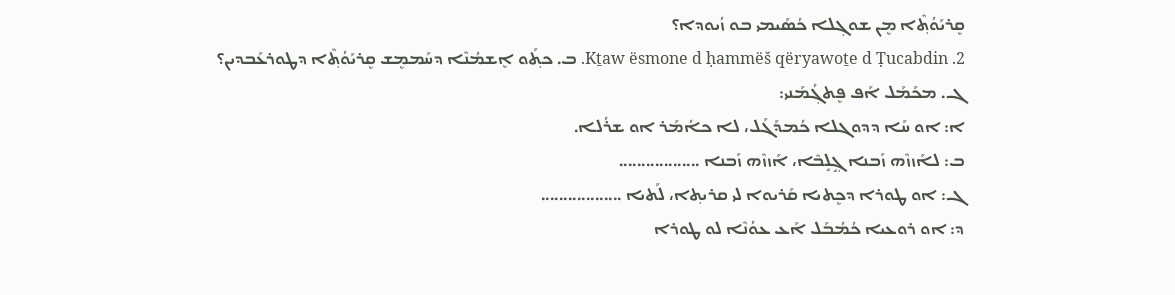ܩܷܪܝܰܘܳܬ݂ܶܐ ܡܷܢ ܫܘܓ݂ܠܐ ܟܳܣܰܝܡܝ ܒܘ ܙܳܝܘܕܐ؟
2. Kṯaw ësmone d ḥammëš qëryawoṯe d Ṭucabdin. ܒ. ܟܬ݂ܰܘ ܐܷܫܡܳܢܶܐ ܕܚܰܡܡܷܫ ܩܷܪܝܰܘܳܬ݂ܶܐ ܕܛܘܪܥܰܒܕܝܢ؟
ܓ. ܡܟܰܡܰܠ ܐܰܦ ܦܷܬܓ݂ܳܡܰܢܝ:
ܐ: ܐܘ ܚܰܐ ܕܕܘܓܠܐ ܟܳܡܕܰܓܰܠ، ܠܐ ܟܐܳܡܰܪ ܐܘ ܫܪܳܠܐ.
ܒ: ܠܐܰܙܙܶܗ ܙܰܒܢܐ ܓ݂ܱܠܱܒܶܐ، ܐܰܙܙܶܗ ܙܰܒܢܐ ..................
ܓ: ܐܘ ܛܘܪܐ ܕܟܷܬܝܐ ܩܰܪܝܘܐ ܠܝ ܩܪܝܬ݂ܐ، ܠܰܬܝܐ ..................
ܕ: ܐܘ ܪܘܥܝܐ ܟܳܡܳܒܰܠ ܐܰܥ ܥܘܳܢܶܐ ܠܘ ܛܘܪܐ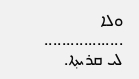ܘܠܐ .................. ܠܝ ܩܪܝܬ݂ܐ.